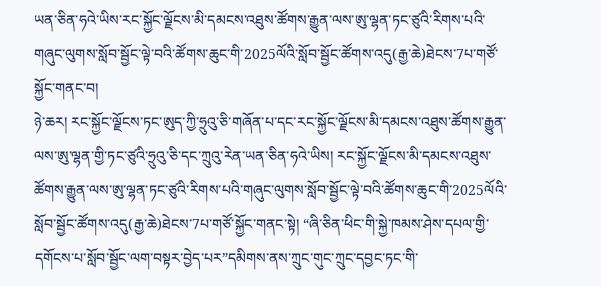ཡན་ཅིན་ཧའེ་ཡིས་རང་སྐྱོང་ལྗོངས་མི་དམངས་འཐུས་ཚོགས་རྒྱུན་ལས་ཨུ་ལྷན་ཏང་ཙུའི་རིགས་པའི་གཞུང་ལུགས་སློབ་སྦྱོང་ལྟེ་བའི་ཚོགས་ཆུང་གི་2025ལོའི་སློབ་སྦྱོང་ཚོགས་འདུ(རྒྱ་ཆེ)ཐེངས་7པ་གཙོ་སྐྱོང་གནང་བ།
ཉེ་ཆར། རང་སྐྱོང་ལྗོངས་ཏང་ཨུད་ཀྱི་ཧྲུའུ་ཅི་གཞོན་པ་དང་རང་སྐྱོང་ལྗོངས་མི་དམངས་འཐུས་ཚོགས་རྒྱུན་ལས་ཨུ་ལྷན་གྱི་ཏང་ཙུའི་ཧྲུའུ་ཅི་དང་ཀྲུའུ་རེན་ཡན་ཅིན་ཧའེ་ཡིས། རང་སྐྱོང་ལྗོངས་མི་དམངས་འཐུས་ཚོགས་རྒྱུན་ལས་ཨུ་ལྷན་ཏང་ཙུའི་རིགས་པའི་གཞུང་ལུགས་སློབ་སྦྱོང་ལྟེ་བའི་ཚོགས་ཆུང་གི་2025ལོའི་སློབ་སྦྱོང་ཚོགས་འདུ(རྒྱ་ཆེ)ཐེངས་7པ་གཙོ་སྐྱོང་གནང་སྟེ། “ཞི་ཅིན་ཕིང་གི་སྐྱེ་ཁམས་ཤེས་དཔལ་གྱི་དགོངས་པ་སློབ་སྦྱོང་ལག་བསྟར་བྱེད་པར”དམིགས་ནས་ཀྲུང་གུང་ཀྲུང་དབྱང་ཏང་གི་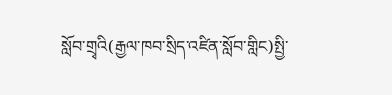སློབ་གྲྭའི(རྒྱལ་ཁབ་སྲིད་འཛིན་སློབ་གླིང)སྤྱི་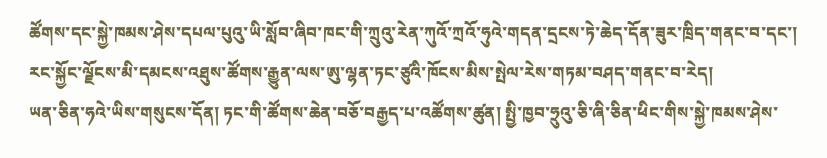ཚོགས་དང་སྐྱེ་ཁམས་ཤེས་དཔལ་པུའུ་ཡི་སློབ་ཞིབ་ཁང་གི་ཀྲུའུ་རེན་ཀུའོ་ཀྲའོ་ཧུའེ་གདན་དྲངས་ཏེ་ཆེད་དོན་ཟུར་ཁྲིད་གནང་བ་དང་། རང་སྐྱོང་ལྗོངས་མི་དམངས་འཐུས་ཚོགས་རྒྱུན་ལས་ཨུ་ལྷན་ཏང་ཙུའི་ཁོངས་མིས་སྤེལ་རེས་གཏམ་བཤད་གནང་བ་རེད།
ཡན་ཅིན་ཧའེ་ཡིས་གསུངས་དོན། ཏང་གི་ཚོགས་ཆེན་བཅོ་བརྒྱད་པ་འཚོགས་ཚུན། སྤྱི་ཁྱབ་ཧྲུའུ་ཅི་ཞི་ཅིན་ཕིང་གིས་སྐྱེ་ཁམས་ཤེས་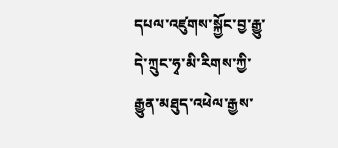དཔལ་འཛུགས་སྐྱོང་བྱ་རྒྱུ་དེ་ཀྲུང་ཧྭ་མི་རིགས་ཀྱི་རྒྱུན་མཐུད་འཕེལ་རྒྱས་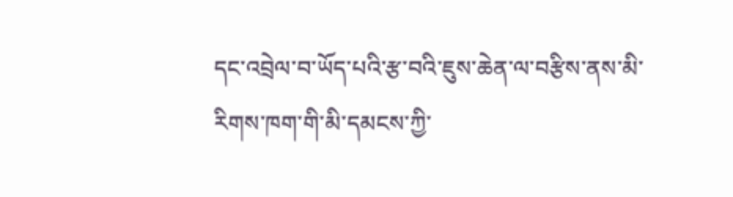དང་འབྲེལ་བ་ཡོད་པའི་རྩ་བའི་ཇུས་ཆེན་ལ་བརྩིས་ནས་མི་རིགས་ཁག་གི་མི་དམངས་ཀྱི་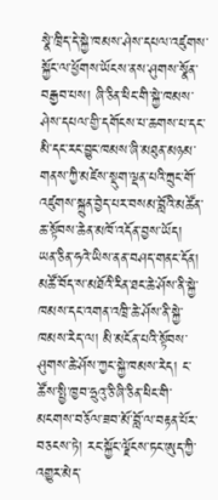སྣེ་ཁྲིད་དེ་སྐྱེ་ཁམས་ཤེས་དཔལ་འཛུགས་སྐྱོང་ལ་ཕྱོགས་ཡོངས་ནས་ཤུགས་སྣོན་བརྒྱབ་པས། ཞི་ཅིན་ཕིང་གི་སྐྱེ་ཁམས་ཤེས་དཔལ་གྱི་དགོངས་པ་ཆགས་པ་དང་མི་དང་རང་བྱུང་ཁམས་ཞི་མཐུན་མཉམ་གནས་ཀྱི་མཛེས་སྡུག་ལྡན་པའི་ཀྲུང་གོ་འཛུགས་སྐྲུན་བྱེད་པར་བསམ་བློའི་མཚོན་ཆ་སྟོབས་ཆེན་མཁོ་འདོན་བྱས་ཡོད།
ཡན་ཅིན་ཧའེ་ཡིས་ནན་བཤད་གནང་དོན། མཚོ་བོད་ས་མཐོའི་རིན་ཐང་ཆེ་ཤོས་ནི་སྐྱེ་ཁམས་དང་འགན་འཁྲི་ཆེ་ཤོས་ནི་སྐྱེ་ཁམས་རེད་ལ། མི་མངོན་པའི་སྟོབས་ཤུགས་ཆེ་ཤོས་ཀྱང་སྐྱེ་ཁམས་རེད། ང་ཚོས་སྤྱི་ཁྱབ་ཧྲུའུ་ཅི་ཞི་ཅིན་ཕིང་གི་མངགས་བཅོལ་ཟབ་མོ་བློ་ལ་བརྟན་པོར་བཅངས་ཏེ། རང་སྐྱོང་ལྗོངས་ཏང་ཨུད་ཀྱི་འགྱུར་མེད་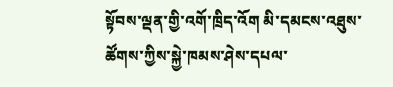སྟོབས་ལྡན་གྱི་འགོ་ཁྲིད་འོག མི་དམངས་འཐུས་ཚོགས་ཀྱིས་སྐྱེ་ཁམས་ཤེས་དཔལ་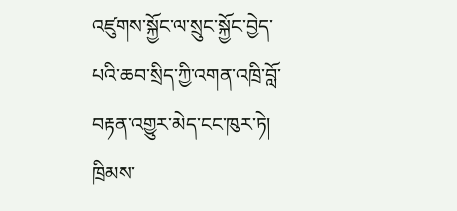འཛུགས་སྐྱོང་ལ་སྲུང་སྐྱོང་བྱེད་པའི་ཆབ་སྲིད་ཀྱི་འགན་འཁྲི་བློ་བརྟན་འགྱུར་མེད་ངང་ཁུར་ཏེ། ཁྲིམས་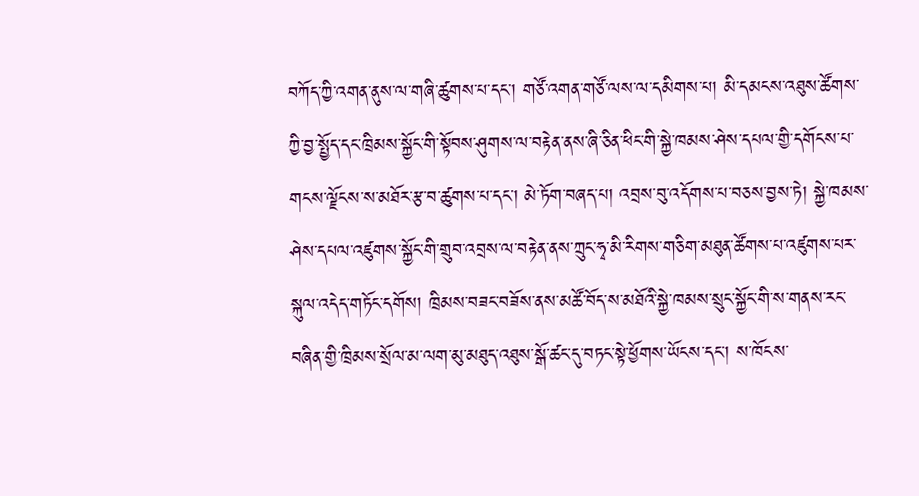བཀོད་ཀྱི་འགན་ནུས་ལ་གཞི་ཚུགས་པ་དང་། གཙོ་འགན་གཙོ་ལས་ལ་དམིགས་པ། མི་དམངས་འཐུས་ཚོགས་ཀྱི་བྱ་སྤྱོད་དང་ཁྲིམས་སྐྱོང་གི་སྟོབས་ཤུགས་ལ་བརྟེན་ནས་ཞི་ཅིན་ཕིང་གི་སྐྱེ་ཁམས་ཤེས་དཔལ་གྱི་དགོངས་པ་གངས་ལྗོངས་ས་མཐོར་རྩ་བ་ཚུགས་པ་དང་། མེ་ཏོག་བཞད་པ། འབྲས་བུ་འདོགས་པ་བཅས་བྱས་ཏེ། སྐྱེ་ཁམས་ཤེས་དཔལ་འཛུགས་སྐྱོང་གི་གྲུབ་འབྲས་ལ་བརྟེན་ནས་ཀྲུང་ཧྭ་མི་རིགས་གཅིག་མཐུན་ཚོགས་པ་འཛུགས་པར་སྐུལ་འདེད་གཏོང་དགོས། ཁྲིམས་བཟང་བཟོས་ནས་མཚོ་བོད་ས་མཐོའི་སྐྱེ་ཁམས་སྲུང་སྐྱོང་གི་ས་གནས་རང་བཞིན་གྱི་ཁྲིམས་སྲོལ་མ་ལག་མུ་མཐུད་འཐུས་སྒོ་ཚང་དུ་བཏང་སྟེ་ཕྱོགས་ཡོངས་དང་། ས་ཁོངས་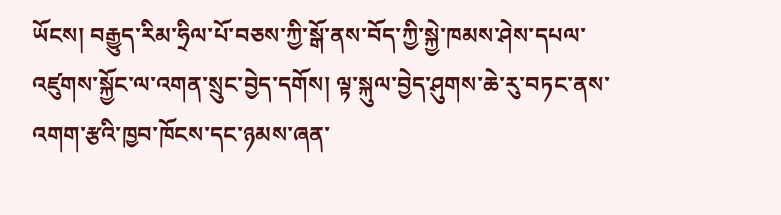ཡོངས། བརྒྱུད་རིམ་ཧྲིལ་པོ་བཅས་ཀྱི་སྒོ་ནས་བོད་ཀྱི་སྐྱེ་ཁམས་ཤེས་དཔལ་འཛུགས་སྐྱོང་ལ་འགན་སྲུང་བྱེད་དགོས། ལྟ་སྐུལ་བྱེད་ཤུགས་ཆེ་རུ་བཏང་ནས་འགག་རྩའི་ཁྱབ་ཁོངས་དང་ཉམས་ཞན་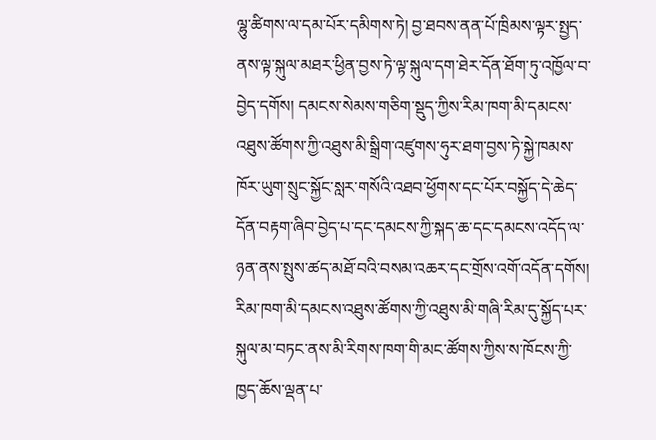ལྷུ་ཚིགས་ལ་དམ་པོར་དམིགས་ཏེ། བྱ་ཐབས་ནན་པོ་ཁྲིམས་ལྟར་སྤྱད་ནས་ལྟ་སྐུལ་མཐར་ཕྱིན་བྱས་ཏེ་ལྟ་སྐུལ་དག་ཐེར་དོན་ཐོག་ཏུ་འཁྱོལ་བ་བྱེད་དགོས། དམངས་སེམས་གཅིག་སྡུད་ཀྱིས་རིམ་ཁག་མི་དམངས་འཐུས་ཚོགས་ཀྱི་འཐུས་མི་སྒྲིག་འཛུགས་ཧུར་ཐག་བྱས་ཏེ་སྐྱེ་ཁམས་ཁོར་ཡུག་སྲུང་སྐྱོང་སླར་གསོའི་འཐབ་ཕྱོགས་དང་པོར་བསྐྱོད་དེ་ཆེད་དོན་བརྟག་ཞིབ་བྱེད་པ་དང་དམངས་ཀྱི་སྐད་ཆ་དང་དམངས་འདོད་ལ་ཉན་ནས་སྤུས་ཚད་མཐོ་བའི་བསམ་འཆར་དང་གྲོས་འགོ་འདོན་དགོས། རིམ་ཁག་མི་དམངས་འཐུས་ཚོགས་ཀྱི་འཐུས་མི་གཞི་རིམ་དུ་སྐྱོད་པར་སྐུལ་མ་བཏང་ནས་མི་རིགས་ཁག་གི་མང་ཚོགས་ཀྱིས་ས་ཁོངས་ཀྱི་ཁྱད་ཆོས་ལྡན་པ་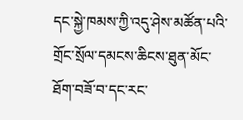དང་སྐྱེ་ཁམས་ཀྱི་འདུ་ཤེས་མཚོན་པའི་གྲོང་སྲོལ་དམངས་ཆིངས་ཐུན་མོང་ཐོག་བཟོ་བ་དང་རང་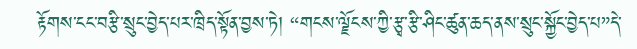རྟོགས་ངང་བརྩི་སྲུང་བྱེད་པར་ཁྲིད་སྟོན་བྱས་ཏེ། “གངས་ལྗོངས་ཀྱི་རྩྭ་རྩི་ཤིང་ཚུན་ཆད་ནས་སྲུང་སྐྱོང་བྱེད་པ”དེ་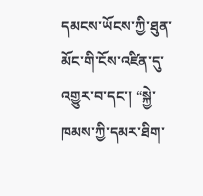དམངས་ཡོངས་ཀྱི་ཐུན་མོང་གི་ངོས་འཛིན་དུ་འགྱུར་བ་དང་། “སྐྱེ་ཁམས་ཀྱི་དམར་ཐིག་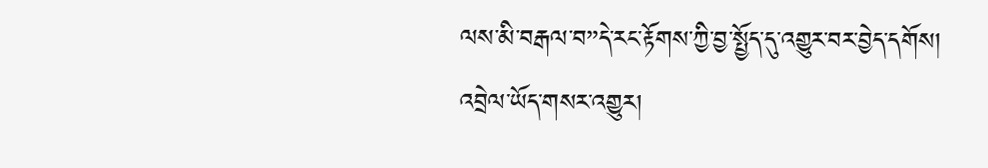ལས་མི་བརྒལ་བ”དེ་རང་རྟོགས་ཀྱི་བྱ་སྤྱོད་དུ་འགྱུར་བར་བྱེད་དགོས།
འབྲེལ་ཡོད་གསར་འགྱུར།